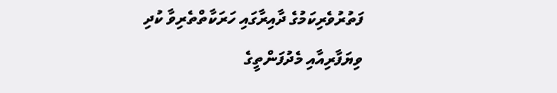ފަތުރުވެރިކަމުގެ ދާއިރާގައި ހަރަކާތްތެރިވާ ކުދި ވިޔަފާރިއާއި މެދުފަންތީގެ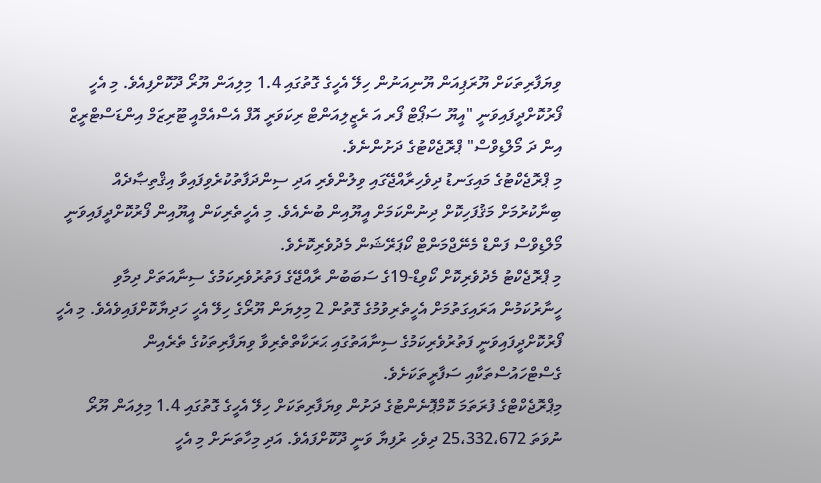ވިޔަފާރިތަކަށް ޔޫރަޕިއަން ޔޫނިއަނުން ހިލޭ އެހީގެ ގޮތުގައި 1.4 މިލިއަން ޔޫރޯ ދޫކޮށްފިއެވެ. މި އެހީ ފޯރުކޮށްދީފައިވަނީ "އީޔޫ ސަޕޯޓް ފޯރ އަ ރެޒީލިއަންޓް ރިކަވަރީ އޮފް އެސްއެމްއީ ޓޫރިޒަމް އިންޑަސްޓްރީޒް އިން ދަ މޯލްޑިވްސް" ޕްރޮޖެކްޓުގެ ދަށުންނެވެ.
މި ޕްރޮޖެކްޓުގެ މައިގަނޑު ދިވެހިރާއްޖޭގައި ވިލުންވެރި އަދި ސިންދަފާތުކުރެވިފައިވާ އިޤްތިޞާދެއް ބިނާކުރުމަށް މަޤުފަހިކޮށް ދިނުންކަމަށް އީޔޫއިން ބުނެއެވެ. މި އެހީތެރިކަން އީޔޫއިން ފޯރުކޮށްދީފައިވަނީ މޯލްޑިވްސް ފަންޑް މެނޭޖްމަންޓް ކޯޕަރޭޝަން މެދުވެރިކޮށެވެ.
މި ޕްރޮޖެކްޓު މެދުވެރިކޮށް ކޯވިޑް-19ގެ ސަބަބުން ރާއްޖޭގެ ފަތުރުވެރިކަމުގެ ސިނާއަތަށް ދިމާވި ހީނާރުކަމުން އަރައިގަތުމަށް އެހީތެރިވުމުގެ ގޮތުން 2 މިލިޔަން ޔޫރޯގެ ހިލޭ އެހީ ހަދިޔާކޮށްފައިވެއެވެ. މި އެހީ ފޯރުކޮށްދީފައިވަނީ ފަތުރުވެރިކަމުގެ ސިނާއަތުގައި ޙަރަކާތްތެރިވާ ވިޔަފާރިތަކުގެ ތެރެއިން ގެސްޓްހައުސްތަކާއި ސަފާރީތަކަށެވެ.
މިޕްރޮޖެކްޓްގެ ފުރަތަމަ ކޮމްޕޮނެންޓުގެ ދަށުން ވިޔަފާރިތަކަށް ހިލޭ އެހީގެ ގޮތުގައި 1.4 މިލިއަން ޔޫރޯ ނުވަތަ 25،332،672 ދިވެހި ރުފިޔާ ވަނީ ދޫކޮށްފައެވެ. އަދި މިހާތަނަށް މި އެހީ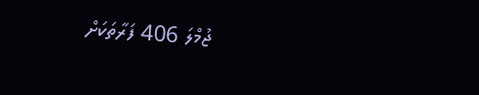ޖުމްލަ 406 ފަރާތަކަށް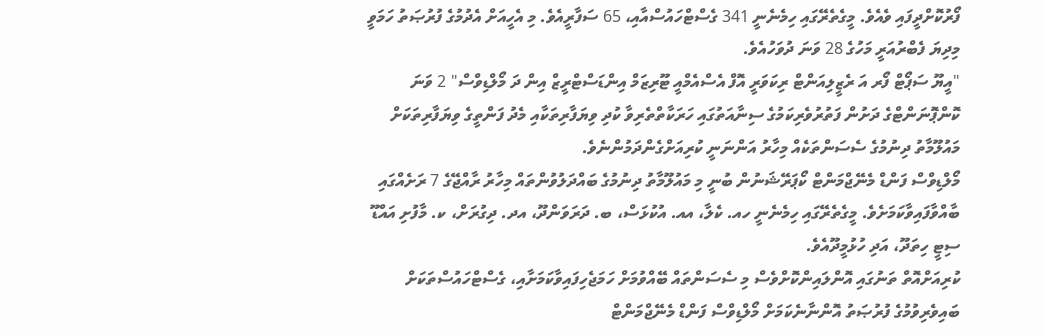ފޯރުކޮށްދީފައި ވެއެވެ. މީގެތެރޭގައި ހިމެނެނީ 341 ގެސްޓްހައުސްއާއި، 65 ސަފާރީއެވެ. މި އެހީއަށް އެދުމުގެ ފުރުޞަތު ހަމަވީ މިދިޔަ ފެބްރުއަރީ މަހުގެ 28 ވަނަ ދުވަހުއެވެ.
"އީޔޫ ސަޕޯޓް ފޯރ އަ ރެޒީލިއަންޓް ރިކަވަރީ އޮފް އެސްއެމްއީ ޓޫރިޒަމް އިންޑަސްޓްރީޒް އިން ދަ މޯލްޑިވްސް" 2 ވަނަ ކޮންޕޮނަންޓްގެ ދަށުން ފަތުރުވެރިކަމުގެ ސިނާއަތުގައި ހަރަކާތްތެރިވާ ކުދި ވިޔަފާރިތަކާއި މެދު ފަންތީގެ ވިޔަފާރިތަކަށް މައުލޫމާތު ދިނުމުގެ ސެސަންތަކެއް މިހާރު އަންނަނީ ކުރިއަށްގެންދަމުންނެވެ.
މޯލްޑިވްސް ފަންޑް މެނޭޖްމަންޓް ކޯޕަރޭޝަނުން ބުނީ މި މައުލޫމާތު ދިނުމުގެ ބައްދަލުވުންތައް މިހާރު ރާއްޖޭގެ 7 ރަށެއްގައި ބާއްވާފައިވާކަމަށެވެ. މީގެތެރޭގައި ހިމެނެނީ ހއ. ކެލާ، އއ. އުކުޅަސް، ބ. ދަރަވަންދޫ، އދ. ދިގުރަށް، ކ. މާފުށި އައްޑޫ ސިޓީ ހިތަދޫ، އަދި ހުޅުމީދޫއެވެ.
ކުރިއަށްއޮތް ތަނުގައި އޮންލައިންކޮށްވެސް މި ސެސަންތައް ބޭއްވުމަށް ހަމަޖެހިފައިވާކަމަށާއި، ގެސްޓްހައުސްތަކަށް ބައިވެރިވުމުގެ ފުރުޞަތު އޮންނާނެކަމަށް މޯލްޑިވްސް ފަންޑް މެނޭޖްމަންޓް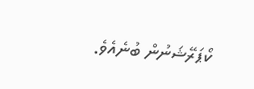ކޯޕަރޭޝަނުން ބުނެއެވެ.